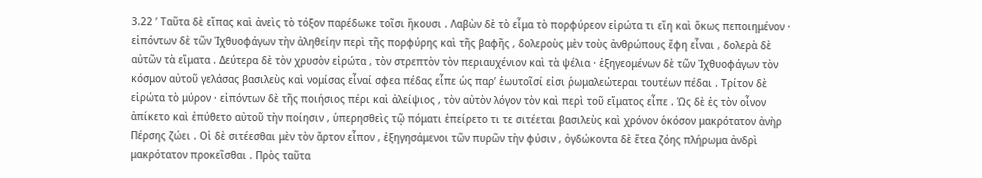3.22 ʹ Ταῦτα δὲ εἴπας καὶ ἀνεὶς τὸ τόξον παρέδωκε τοῖσι ἥκουσι . Λαβὼν δὲ τὸ εἷμα τὸ πορφύρεον εἰρώτα τι εἴη καὶ ὅκως πεποιημένον · εἰπόντων δὲ τῶν Ἰχθυοφάγων τὴν ἀληθείην περὶ τῆς πορφύρης καὶ τῆς βαφῆς , δολεροὺς μὲν τοὺς ἀνθρώπους ἔφη εἶναι , δολερὰ δὲ αὐτῶν τὰ εἵματα . Δεύτερα δὲ τὸν χρυσὸν εἰρώτα , τὸν στρεπτὸν τὸν περιαυχένιον καὶ τὰ ψέλια · ἐξηγεομένων δὲ τῶν Ἰχθυοφάγων τὸν κόσμον αὐτοῦ γελάσας βασιλεὺς καὶ νομίσας εἶναί σφεα πέδας εἶπε ὡς παρ’ ἑωυτοῖσί εἰσι ῥωμαλεώτεραι τουτέων πέδαι . Τρίτον δὲ εἰρώτα τὸ μύρον · εἰπόντων δὲ τῆς ποιήσιος πέρι καὶ ἀλείψιος , τὸν αὐτὸν λόγον τὸν καὶ περὶ τοῦ εἵματος εἶπε . Ὡς δὲ ἐς τὸν οἶνον ἀπίκετο καὶ ἐπύθετο αὐτοῦ τὴν ποίησιν , ὑπερησθεὶς τῷ πόματι ἐπείρετο τι τε σιτέεται βασιλεὺς καὶ χρόνον ὁκόσον μακρότατον ἀνὴρ Πέρσης ζώει . Οἱ δὲ σιτέεσθαι μὲν τὸν ἄρτον εἶπον , ἐξηγησάμενοι τῶν πυρῶν τὴν φύσιν , ὀγδώκοντα δὲ ἔτεα ζόης πλήρωμα ἀνδρὶ μακρότατον προκεῖσθαι . Πρὸς ταῦτα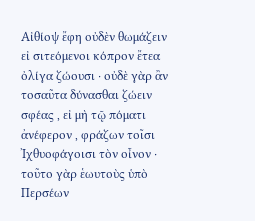Αἰθίοψ ἔφη οὐδὲν θωμάζειν εἰ σιτεόμενοι κόπρον ἔτεα ὀλίγα ζώουσι · οὐδὲ γὰρ ἂν τοσαῦτα δύνασθαι ζώειν σφέας , εἰ μὴ τῷ πόματι ἀνέφερον , φράζων τοῖσι Ἰχθυοφάγοισι τὸν οἶνον · τοῦτο γὰρ ἑωυτοὺς ὑπὸ Περσέων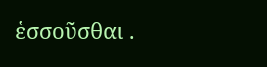ἑσσοῦσθαι .